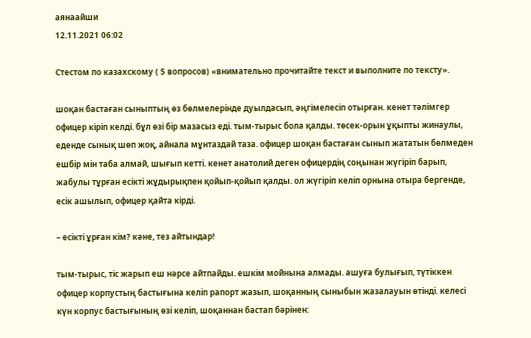аянаайши
12.11.2021 06:02

Стестом по казахскому ( 5 вопросов) «внимательно прочитайте текст и выполните по тексту».

шоқан бастаған сыныптың өз бөлмелерінде дуылдасып, әңгімелесіп отырған. кенет тәлімгер офицер кіріп келді. бұл өзі бір мазасыз еді. тым-тырыс бола қалды. төсек-орын ұқыпты жинаулы, еденде сынық шөп жоқ, айнала мұнтаздай таза. офицер шоқан бастаған сынып жататын бөлмеден ешбір мін таба алмай, шығып кетті. кенет анатолий деген офицердің соңынан жүгіріп барып, жабулы тұрған есікті жұдырықпен қойып-қойып қалды. ол жүгіріп келіп орнына отыра бергенде, есік ашылып, офицер қайта кірді.

– есікті ұрған кім? кәне, тез айтындар!

тым-тырыс, тіс жарып еш нәрсе айтпайды. ешкім мойнына алмады. ашуға булығып, түтіккен офицер корпустың бастығына келіп рапорт жазып, шоқанның сыныбын жазалауын өтінді. келесі күн корпус бастығының өзі келіп, шоқаннан бастап бәрінен: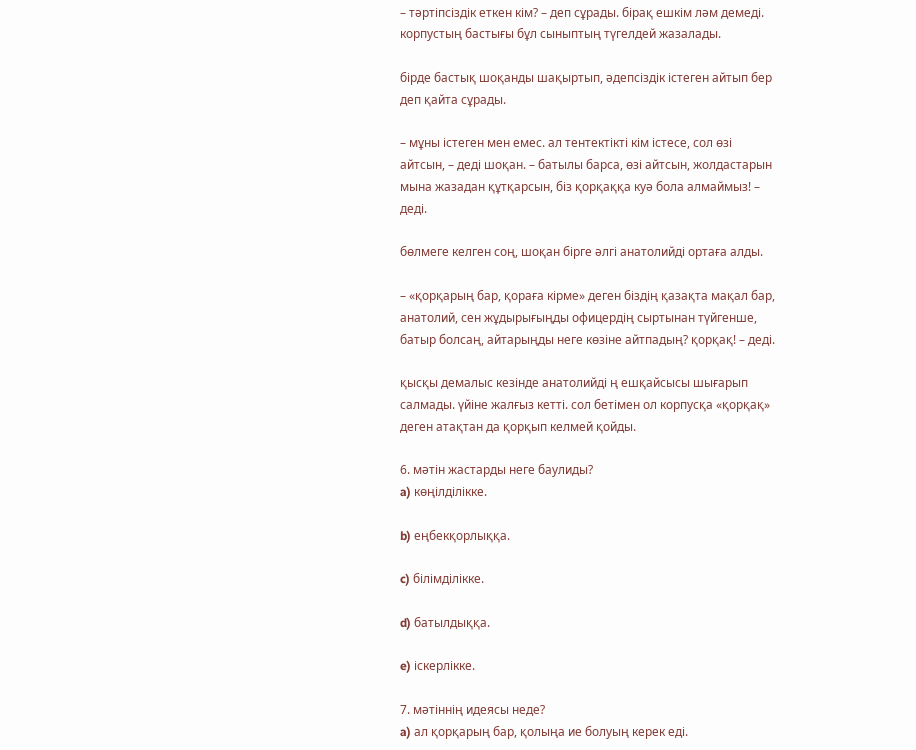– тәртіпсіздік еткен кім? – деп сұрады. бірақ ешкім ләм демеді. корпустың бастығы бұл сыныптың түгелдей жазалады.

бірде бастық шоқанды шақыртып, әдепсіздік істеген айтып бер деп қайта сұрады.

– мұны істеген мен емес. ал тентектікті кім істесе, сол өзі айтсын, – деді шоқан. – батылы барса, өзі айтсын, жолдастарын мына жазадан құтқарсын, біз қорқаққа куә бола алмаймыз! – деді.

бөлмеге келген соң, шоқан бірге әлгі анатолийді ортаға алды.

– «қорқарың бар, қораға кірме» деген біздің қазақта мақал бар, анатолий, сен жұдырығыңды офицердің сыртынан түйгенше, батыр болсаң, айтарыңды неге көзіне айтпадың? қорқақ! – деді.

қысқы демалыс кезінде анатолийді ң ешқайсысы шығарып салмады. үйіне жалғыз кетті. сол бетімен ол корпусқа «қорқақ» деген атақтан да қорқып келмей қойды.

6. мәтін жастарды неге баулиды?
a) көңілділікке.

b) еңбекқорлыққа.

c) білімділікке.

d) батылдыққа.

e) іскерлікке.

7. мәтіннің идеясы неде?
a) ал қорқарың бар, қолыңа ие болуың керек еді.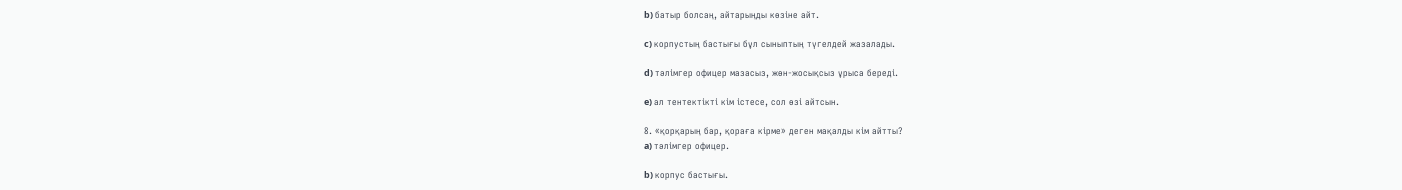b) батыр болсаң, айтарыңды көзіне айт.

c) корпустың бастығы бұл сыныптың түгелдей жазалады.

d) тәлімгер офицер мазасыз, жөн-жосықсыз ұрыса береді.

e) ал тентектікті кім істесе, сол өзі айтсын.

8. «қорқарың бар, қораға кірме» деген мақалды кім айтты?
a) тәлімгер офицер.

b) корпус бастығы.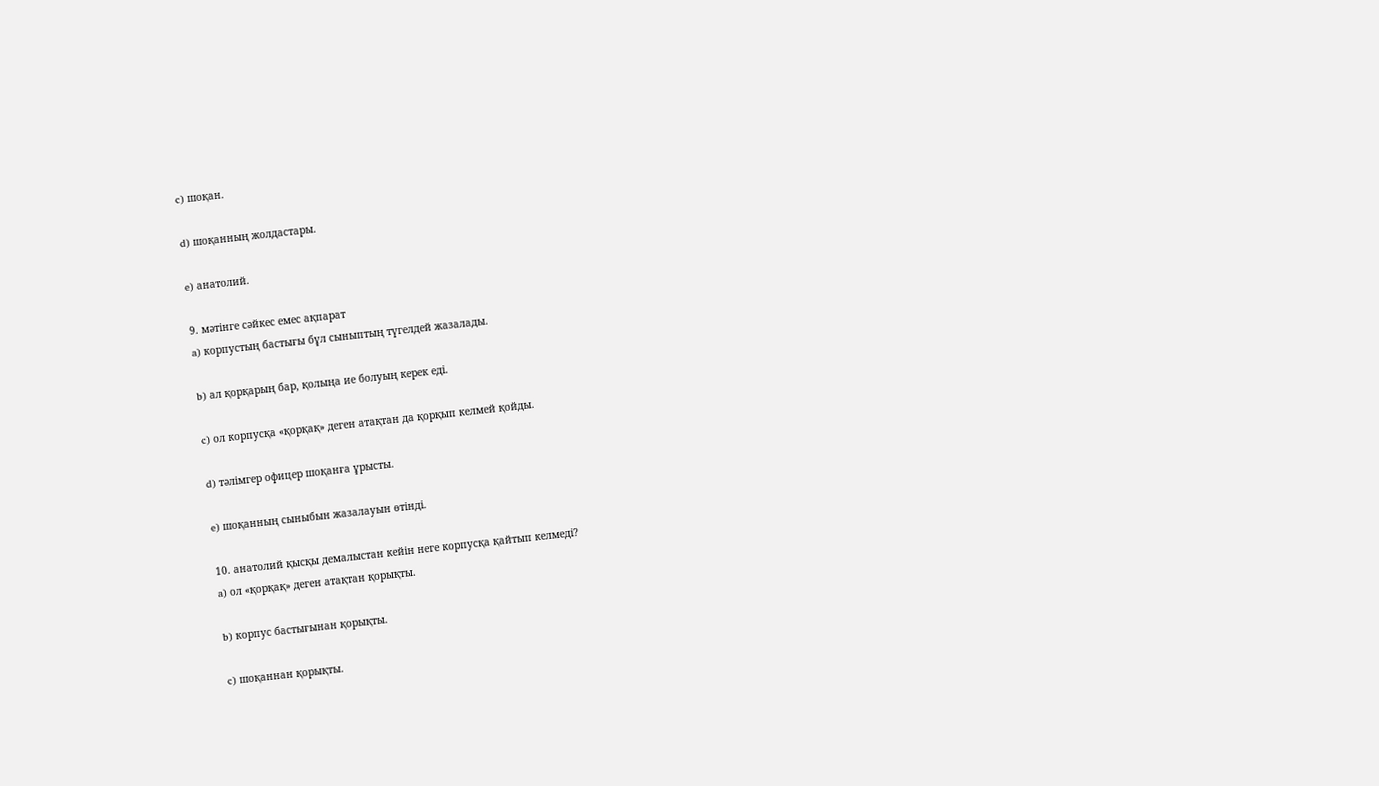c) шоқан.

d) шоқанның жолдастары.

e) анатолий.

9. мәтінге сәйкес емес ақпарат
a) корпустың бастығы бұл сыныптың түгелдей жазалады.

b) ал қорқарың бар, қолыңа ие болуың керек еді.

c) ол корпусқа «қорқақ» деген атақтан да қорқып келмей қойды.

d) тәлімгер офицер шоқанға ұрысты.

e) шоқанның сыныбын жазалауын өтінді.

10. анатолий қысқы демалыстан кейін неге корпусқа қайтып келмеді?
a) ол «қорқақ» деген атақтан қорықты.

b) корпус бастығынан қорықты.

c) шоқаннан қорықты.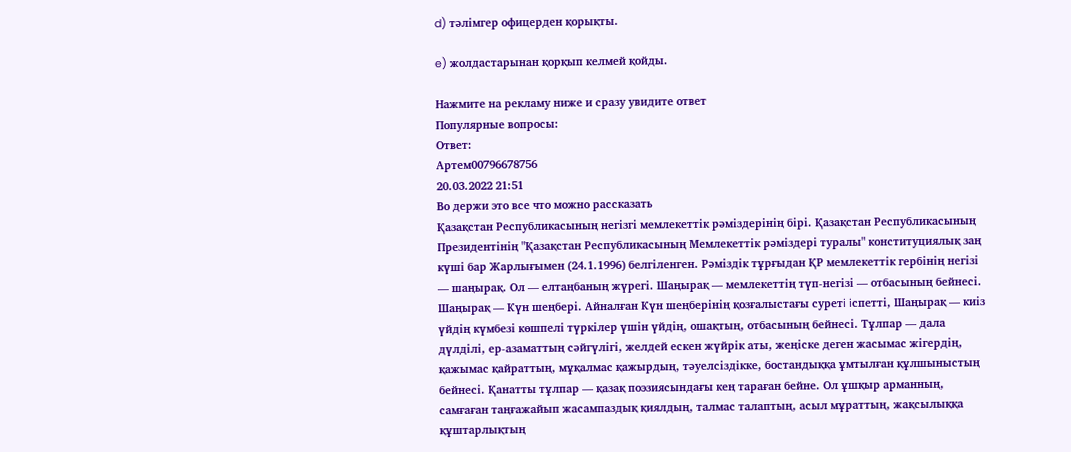d) тәлімгер офицерден қорықты.

e) жолдастарынан қорқып келмей қойды.

Нажмите на рекламу ниже и сразу увидите ответ
Популярные вопросы:
Ответ:
Артем00796678756
20.03.2022 21:51
Во держи это все что можно рассказать
Қазақстан Республикасының негiзгi мемлекеттiк рәмiздерiнiң бiрi. Қазақстан Республикасының Президентiнің "Қазақстан Республикасының Мемлекеттiк рәмiздерi туралы" конституциялық заң күшi бар Жарлығымен (24.1.1996) белгiленген. Рәмiздiк тұрғыдан ҚР мемлекеттік гербiнiң негiзi — шаңырақ. Ол — елтаңбаның жүрегi. Шаңырақ — мемлекеттiң түп-негiзi — отбасының бейнесi. Шаңырақ — Күн шеңберi. Айналған Күн шеңберiнiң қозғалыстағы суретi iспеттi, Шаңырақ — киiз үйдiң күмбезi көшпелi түркiлер үшiн үйдiң, ошақтың, отбасының бейнесi. Тұлпар — дала дүлдiлi, ер-азаматтың сәйгүлiгi, желдей ескен жүйрiк аты, жеңiске деген жасымас жiгердiң, қажымас қайраттың, мұқалмас қажырдың, тәуелсiздiкке, бостандыққа ұмтылған құлшыныстың бейнесi. Қанатты тұлпар — қазақ поэзиясындағы кең тараған бейне. Ол ұшқыр арманның, самғаған таңғажайып жасампаздық қиялдың, талмас талаптың, асыл мұраттың, жақсылыққа құштарлықтың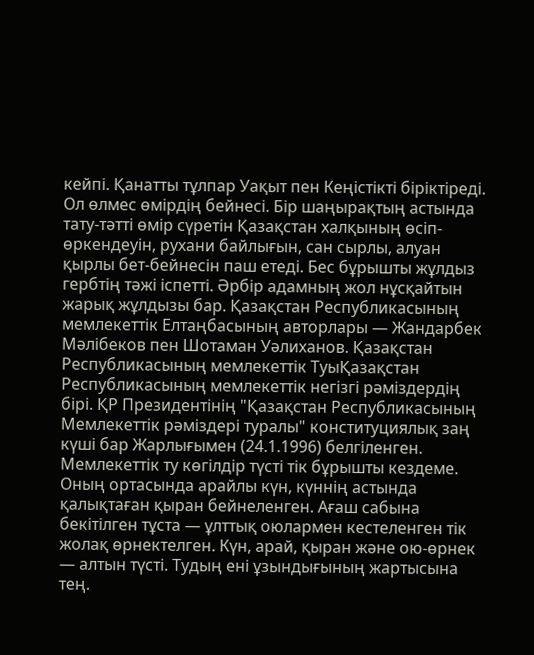кейпi. Қанатты тұлпар Уақыт пен Кеңiстiктi бiрiктiредi. Ол өлмес өмiрдiң бейнесi. Бiр шаңырақтың астында тату-тәттi өмiр сүретiн Қазақстан халқының өсiп-өркендеуiн, рухани байлығын, сан сырлы, алуан қырлы бет-бейнесiн паш етедi. Бес бұрышты жұлдыз гербтiң тәжi iспеттi. Әрбiр адамның жол нұсқайтын жарық жұлдызы бар. Қазақстан Pеспубликасының мемлекеттiк Елтаңбасының авторлары — Жандарбек Мәлiбеков пен Шотаман Уәлиханов. Қазақстан Республикасының мемлекеттiк ТуыҚазақстан Республикасының мемлекеттiк негiзгi рәмiздердiң бiрi. ҚР Президентiнiң "Қазақстан Республикасының Мемлекеттiк рәмiздерi туралы" конституциялық заң күшi бар Жарлығымен (24.1.1996) белгiленген. Мемлекеттік ту көгiлдiр түстi тiк бұрышты кездеме. Оның ортасында арайлы күн, күннiң астында қалықтаған қыран бейнеленген. Ағаш сабына бекiтiлген тұста — ұлттық оюлармен кестеленген тiк жолақ өрнектелген. Күн, арай, қыран және ою-өрнек — алтын түстi. Тудың енi ұзындығының жартысына тең.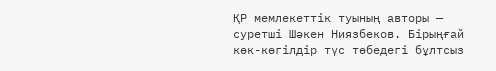ҚР мемлекеттік туының авторы — суретшi Шәкен Ниязбеков. Бiрыңғай көк-көгiлдiр түс төбедегi бұлтсыз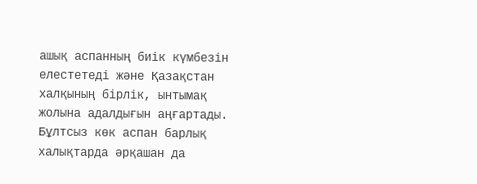ашық аспанның биiк күмбезiн елестетедi және Қазақстан халқының бiрлiк, ынтымақ жолына адалдығын аңғартады. Бұлтсыз көк аспан барлық халықтарда әрқашан да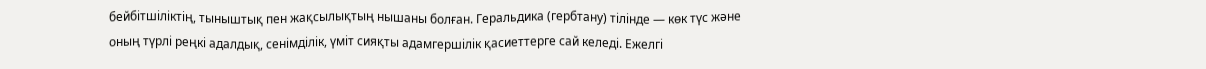бейбiтшiлiктiң, тыныштық пен жақсылықтың нышаны болған. Геральдика (гербтану) тiлiнде — көк түс және оның түрлi реңкi адалдық, сенiмдiлiк, үмiт сияқты адамгершiлiк қасиеттерге сай келедi. Ежелгi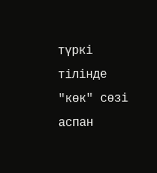түркi тiлiнде "көк" сөзi аспан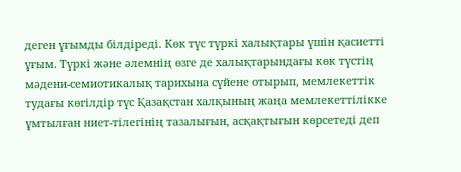деген ұғымды бiлдiредi. Көк түс түркi халықтары үшiн қасиеттi ұғым. Түркi және әлемнiң өзге де халықтарындағы көк түстiң мәдени-семиотикалық тарихына сүйене отырып, мемлекеттік тудағы көгiлдiр түс Қазақстан халқының жаңа мемлекеттiлiкке ұмтылған ниет-тiлегiнiң тазалығын, асқақтығын көрсетедi деп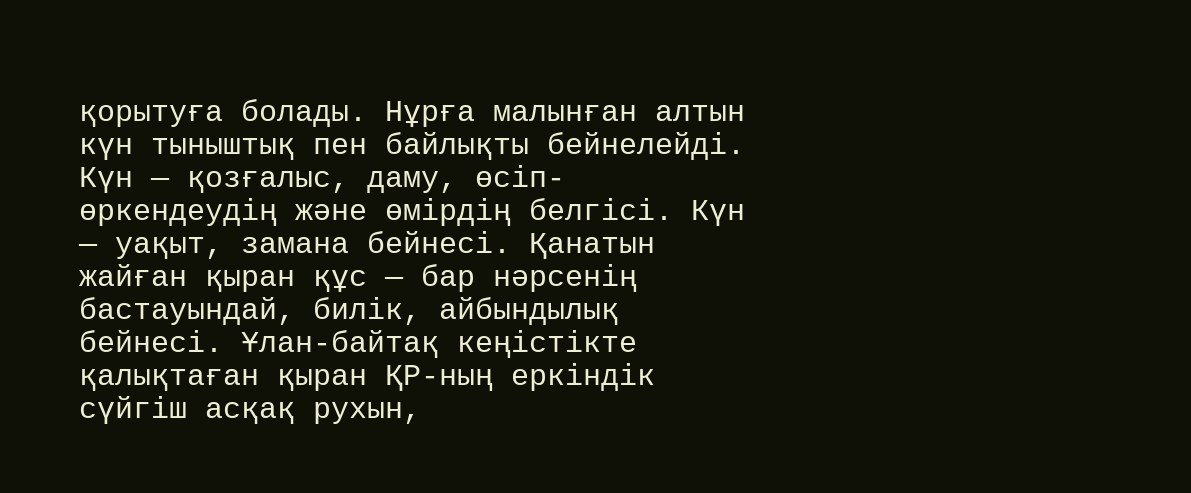қорытуға болады. Нұрға малынған алтын күн тыныштық пен байлықты бейнелейдi. Күн — қозғалыс, даму, өсiп-өркендеудiң және өмiрдiң белгiсi. Күн — уақыт, замана бейнесi. Қанатын жайған қыран құс — бар нәрсенiң бастауындай, билiк, айбындылық бейнесi. Ұлан-байтақ кеңiстiкте қалықтаған қыран ҚР-ның еркiндiк сүйгiш асқақ рухын,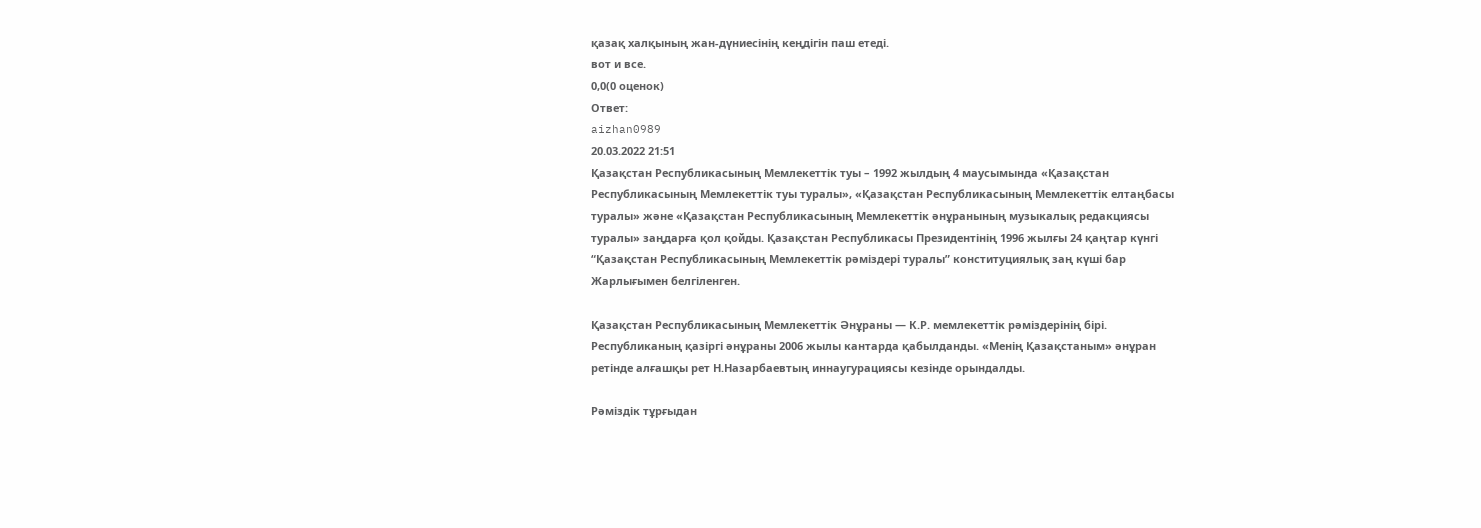қазақ халқының жан-дүниесiнiң кеңдiгiн паш етедi.
вот и все.
0,0(0 оценок)
Ответ:
aizhan0989
20.03.2022 21:51
Қазақстан Республикасының Мемлекеттiк туы – 1992 жылдың 4 маусымында «Қазақстан Республикасының Мемлекеттік туы туралы», «Қазақстан Республикасының Мемлекеттік елтаңбасы туралы» және «Қазақстан Республикасының Мемлекеттік әнұранының музыкалық редакциясы туралы» заңдарға қол қойды. Қазақстан Республикасы Президентiнiң 1996 жылғы 24 қаңтар күнгі “Қазақстан Республикасының Мемлекеттiк рәмiздерi туралы” конституциялық заң күшi бар Жарлығымен белгiленген.

Қазақстан Республикасының Мемлекеттік Әнұраны — К.Р. мемлекеттік рәміздерінің бірі. Республиканың қазіргі әнұраны 2006 жылы кантарда қабылданды. «Менің Қазақстаным» әнұран ретінде алғашқы рет Н.Назарбаевтың иннаугурациясы кезінде орындалды.

Рәмiздiк тұрғыдан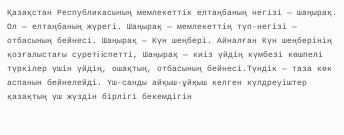Қазақстан Республикасының мемлекеттік елтаңбаның негiзi — шаңырақ. Ол — елтаңбаның жүрегi. Шаңырақ — мемлекеттiң түп-негiзi — отбасының бейнесi. Шаңырақ — Күн шеңберi. Айналған Күн шеңберiнiң қозғалыстағы суретi iспеттi, Шаңырақ — киiз үйдiң күмбезi көшпелi түркiлер үшiн үйдiң, ошақтың, отбасының бейнесi.Түндік — таза көк аспанын бейнелейді. Үш-санды айқыш-ұйқыш келген күлдреуіштер қазақтың үш жүздін бірлігі бекемдігін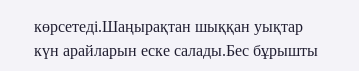көрсетеді.Шаңырақтан шыққан уықтар күн арайларын еске салады.Бес бұрышты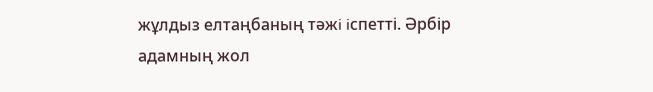жұлдыз елтаңбаның тәжi iспеттi. Әрбiр адамның жол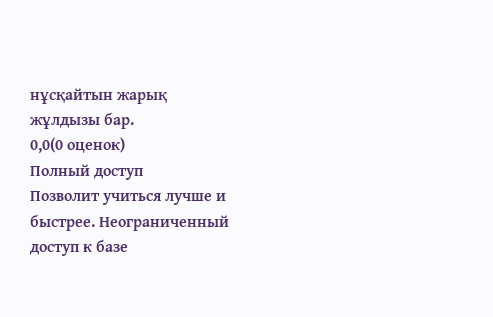нұсқайтын жарық жұлдызы бар.
0,0(0 оценок)
Полный доступ
Позволит учиться лучше и быстрее. Неограниченный доступ к базе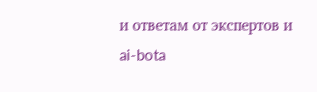и ответам от экспертов и ai-bota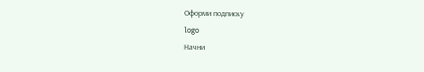Оформи подписку
logo
Начни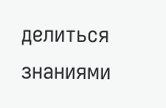делиться знаниями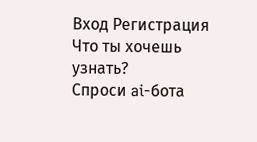Вход Регистрация
Что ты хочешь узнать?
Спроси ai-бота